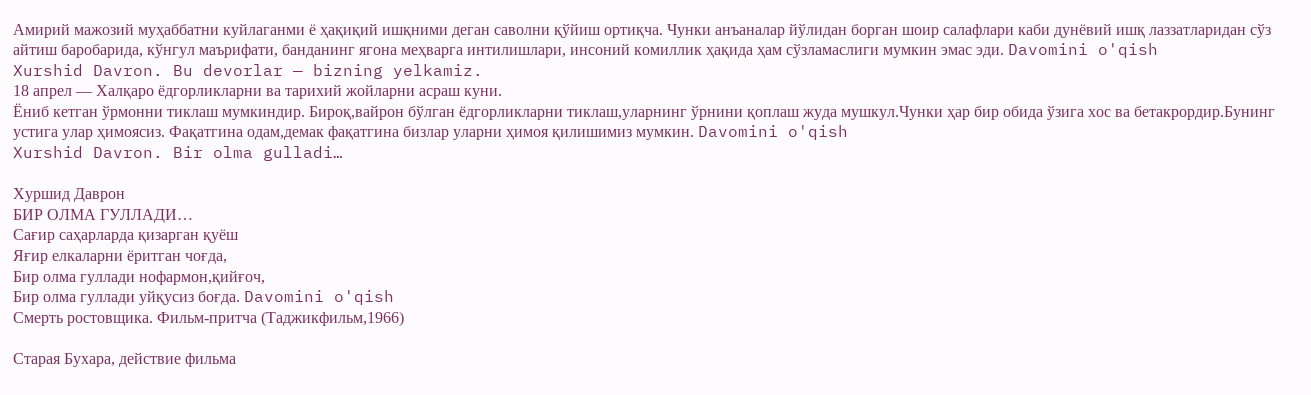Амирий мажозий муҳаббатни куйлаганми ё ҳақиқий ишқними деган саволни қўйиш ортиқча. Чунки анъаналар йўлидан борган шоир салафлари каби дунёвий ишқ лаззатларидан сўз айтиш баробарида, кўнгул маърифати, банданинг ягона меҳварга интилишлари, инсоний комиллик ҳақида ҳам сўзламаслиги мумкин эмас эди. Davomini o'qish
Xurshid Davron. Bu devorlar — bizning yelkamiz.
18 апрел — Халқаро ёдгорликларни ва тарихий жойларни асраш куни.
Ёниб кетган ўрмонни тиклаш мумкиндир. Бироқ,вайрон бўлган ёдгорликларни тиклаш,уларнинг ўрнини қоплаш жуда мушкул.Чунки ҳар бир обида ўзига хос ва бетакрордир.Бунинг устига улар ҳимоясиз. Фақатгина одам,демак фақатгина бизлар уларни ҳимоя қилишимиз мумкин. Davomini o'qish
Xurshid Davron. Bir olma gulladi…

Хуршид Даврон
БИР ОЛМА ГУЛЛАДИ…
Сағир саҳарларда қизарган қуёш
Яғир елкаларни ёритган чоғда,
Бир олма гуллади нофармон,қийғоч,
Бир олма гуллади уйқусиз боғда. Davomini o'qish
Смерть ростовщика. Фильм-притча (Таджикфильм,1966)

Старая Бухара, действие фильма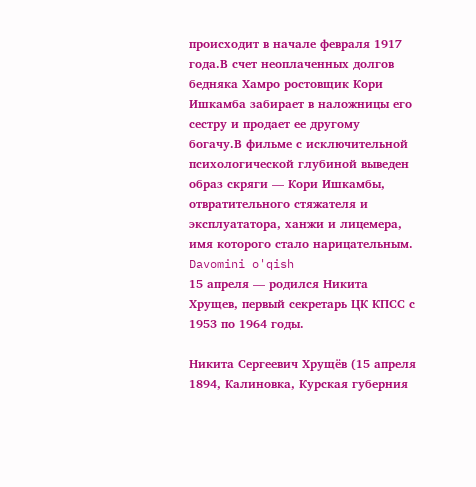происходит в начале февраля 1917 года.В счет неоплаченных долгов бедняка Хамро ростовщик Кори Ишкамба забирает в наложницы его сестру и продает ее другому богачу.В фильме с исключительной психологической глубиной выведен образ скряги — Кори Ишкамбы, отвратительного стяжателя и эксплуататора, ханжи и лицемера, имя которого стало нарицательным. Davomini o'qish
15 апреля — родился Никита Хрущев, первый секретарь ЦК КПСС с 1953 по 1964 годы.

Никита Сергеевич Хрущёв (15 апреля 1894, Калиновка, Курская губерния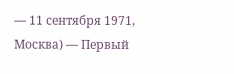— 11 сентября 1971, Москва) — Первый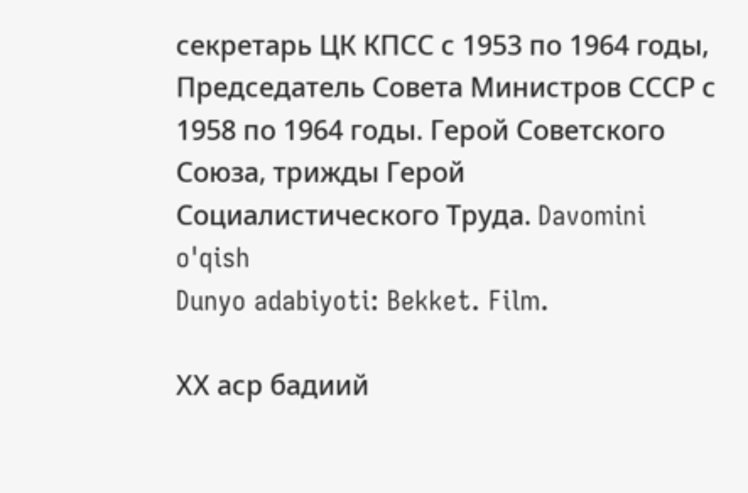секретарь ЦК КПСС с 1953 по 1964 годы, Председатель Совета Министров СССР с 1958 по 1964 годы. Герой Советского Союза, трижды Герой Социалистического Труда. Davomini o'qish
Dunyo adabiyoti: Bekket. Film.

ХХ аср бадиий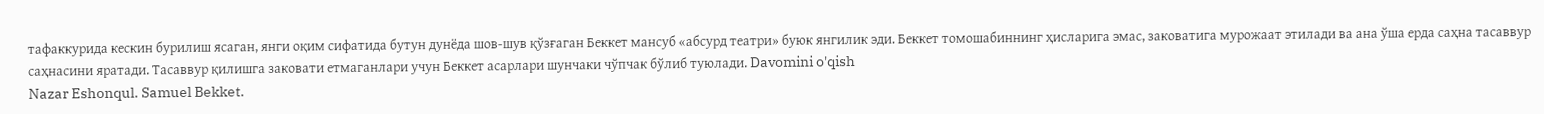тафаккурида кескин бурилиш ясаган, янги оқим сифатида бутун дунёда шов-шув қўзғаган Беккет мансуб «абсурд театри» буюк янгилик эди. Беккет томошабиннинг ҳисларига эмас, заковатига мурожаат этилади ва ана ўша ерда саҳна тасаввур саҳнасини яратади. Тасаввур қилишга заковати етмаганлари учун Беккет асарлари шунчаки чўпчак бўлиб туюлади. Davomini o'qish
Nazar Eshonqul. Samuel Bekket.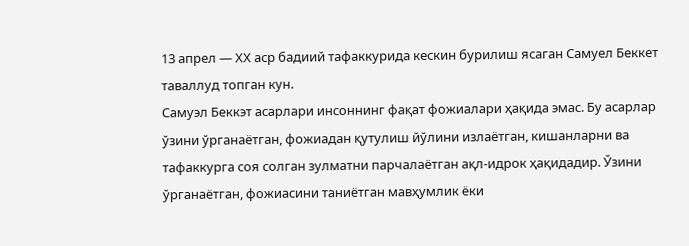13 апрел — ХХ аср бадиий тафаккурида кескин бурилиш ясаган Самуел Беккет таваллуд топган кун.
Самуэл Беккэт асарлари инсоннинг фақат фожиалари ҳақида эмас. Бу асарлар ўзини ўрганаётган, фожиадан қутулиш йўлини излаётган, кишанларни ва тафаккурга соя солган зулматни парчалаётган ақл-идрок ҳақидадир. Ўзини ўрганаётган, фожиасини таниётган мавҳумлик ёки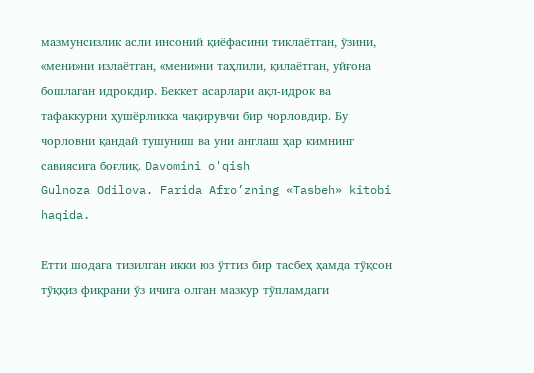мазмунсизлик асли инсоний қиёфасини тиклаётган, ўзини, «мени»ни излаётган, «мени»ни таҳлили, қилаётган, уйғона бошлаган идрокдир. Беккет асарлари ақл-идрок ва тафаккурни ҳушёрликка чақирувчи бир чорловдир. Бу чорловни қандай тушуниш ва уни англаш ҳар кимнинг савиясига боғлиқ. Davomini o'qish
Gulnoza Odilova. Farida Afro’zning «Tasbeh» kitobi haqida.

Етти шодага тизилган икки юз ўттиз бир тасбеҳ ҳамда тўқсон тўққиз фиқрани ўз ичига олган мазкур тўпламдаги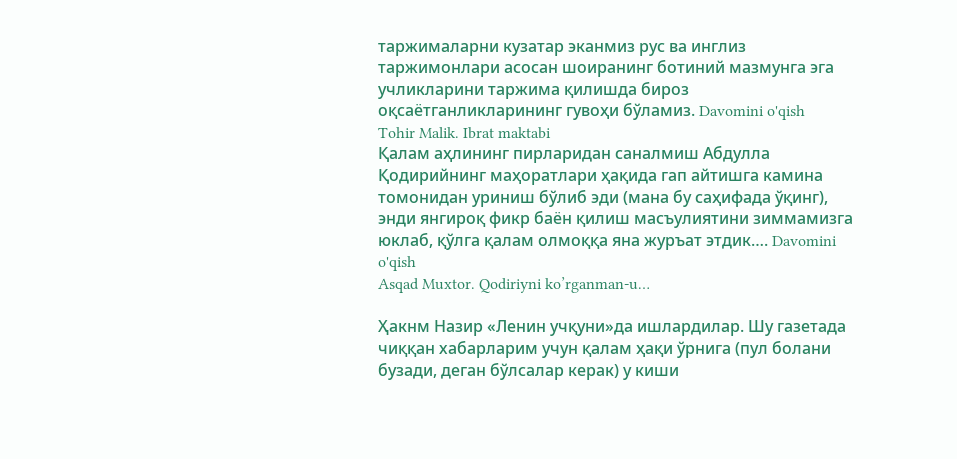таржималарни кузатар эканмиз рус ва инглиз таржимонлари асосан шоиранинг ботиний мазмунга эга учликларини таржима қилишда бироз оқсаётганликларининг гувоҳи бўламиз. Davomini o'qish
Tohir Malik. Ibrat maktabi
Қалам аҳлининг пирларидан саналмиш Абдулла Қодирийнинг маҳоратлари ҳақида гап айтишга камина томонидан уриниш бўлиб эди (мана бу саҳифада ўқинг), энди янгироқ фикр баён қилиш масъулиятини зиммамизга юклаб, қўлга қалам олмоққа яна журъат этдик…. Davomini o'qish
Asqad Muxtor. Qodiriyni ko’rganman-u…

Ҳакнм Назир «Ленин учқуни»да ишлардилар. Шу газетада чиққан хабарларим учун қалам ҳақи ўрнига (пул болани бузади, деган бўлсалар керак) у киши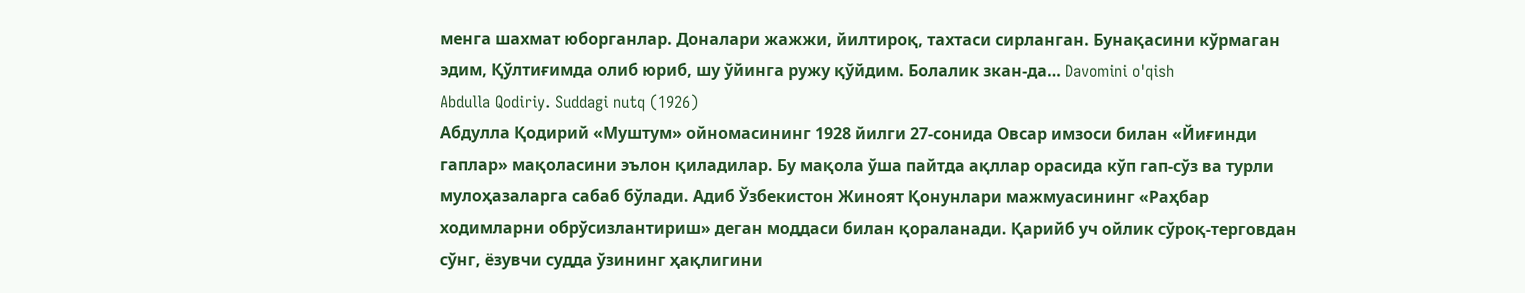менга шахмат юборганлар. Доналари жажжи, йилтироқ, тахтаси сирланган. Бунақасини кўрмаган эдим, Қўлтиғимда олиб юриб, шу ўйинга ружу қўйдим. Болалик зкан-да… Davomini o'qish
Abdulla Qodiriy. Suddagi nutq (1926)
Абдулла Қодирий «Муштум» ойномасининг 1928 йилги 27-сонида Овсар имзоси билан «Йиғинди гаплар» мақоласини эълон қиладилар. Бу мақола ўша пайтда ақллар орасида кўп гап-сўз ва турли мулоҳазаларга сабаб бўлади. Адиб Ўзбекистон Жиноят Қонунлари мажмуасининг «Раҳбар ходимларни обрўсизлантириш» деган моддаси билан қораланади. Қарийб уч ойлик сўроқ-терговдан сўнг, ёзувчи судда ўзининг ҳақлигини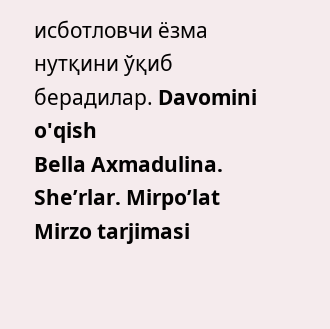исботловчи ёзма нутқини ўқиб берадилар. Davomini o'qish
Bella Axmadulina. She’rlar. Mirpo’lat Mirzo tarjimasi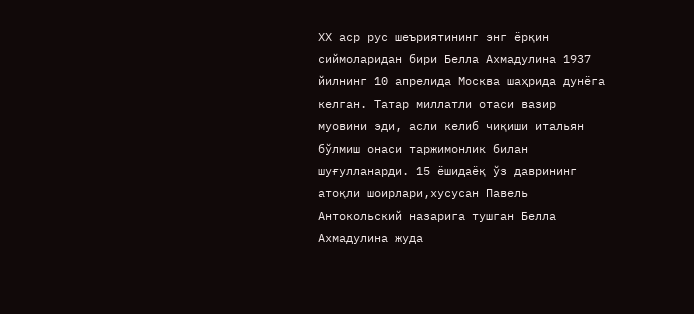ХХ аср рус шеъриятининг энг ёрқин сиймоларидан бири Белла Ахмадулина 1937 йилнинг 10 апрелида Москва шаҳрида дунёга келган. Татар миллатли отаси вазир муовини эди, асли келиб чиқиши итальян бўлмиш онаси таржимонлик билан шуғулланарди. 15 ёшидаёқ ўз даврининг атоқли шоирлари,хусусан Павель Антокольский назарига тушган Белла Ахмадулина жуда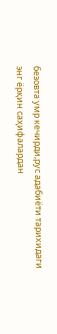безовта умр кечирди,рус адабиёти тарихидаги энг ёрқин саҳифалардан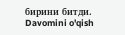бирини битди. Davomini o'qish